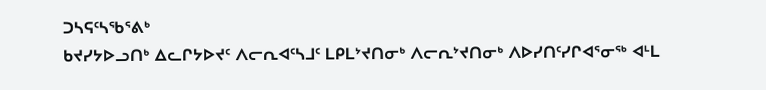ᑐᓴᕋᑦᓴᖃᕐᕕᒃ
ᑲᔪᓯᔭᐅᓗᑎᒃ ᐃᓚᒋᔭᐅᔪᑦ ᐱᓕᕆᐊᑦᓴᒧᑦ ᒪᑭᒪᔾᔪᑎᓂᒃ ᐱᓕᕆᔾᔪᑎᓂᒃ ᐱᐅᓯᑎᑦᓯᒋᐊᕐᓂᖅ ᐊᒻᒪ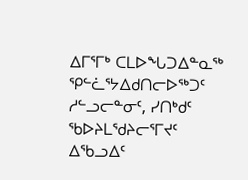ᐃᒥᕐᒥᒃ ᑕᒪᐅᖓᑐᐃᓐᓇᖅ ᕿᓪᓛᕐᔭᐃᑯᑎᓕᐅᖅᑐᑦ ᓱᓪᓗᓕᓐᓂᑦ, ᓯᑎᒃᑯᑦ ᖃᐅᔨᒪᖁᔨᓕᕐᒥᔪᑦ ᐃᖃᓗᐃᑦ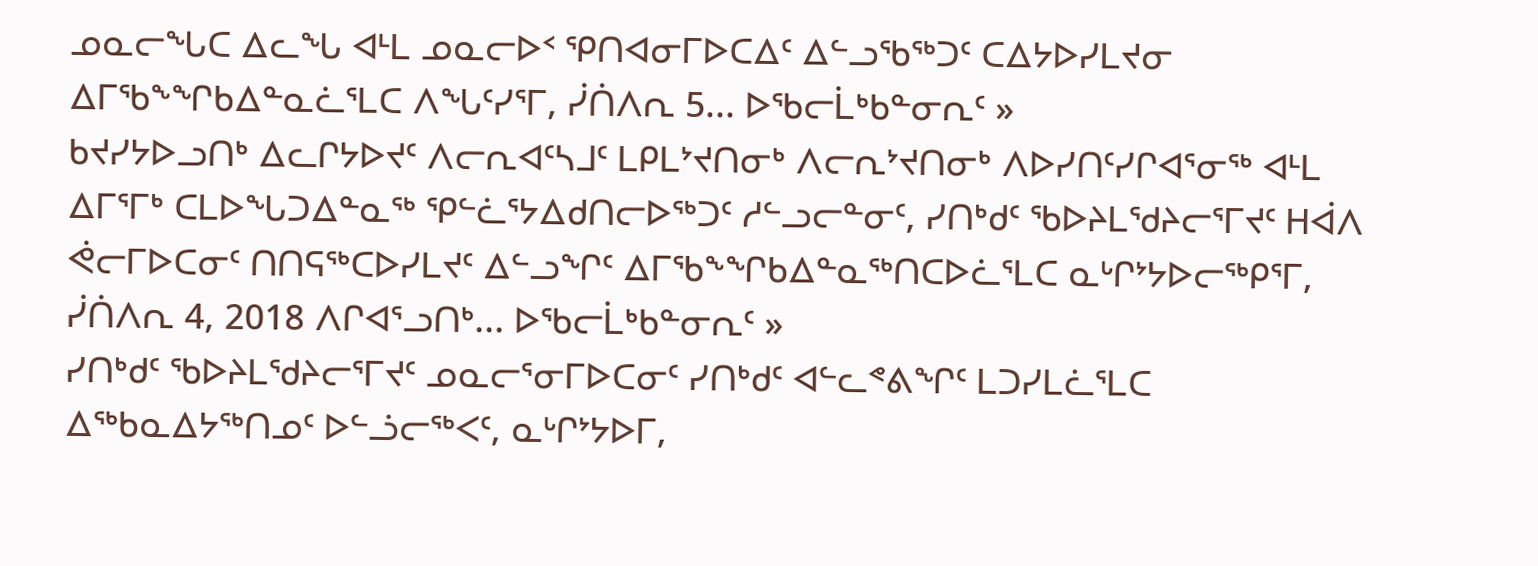ᓄᓇᓕᖓᑕ ᐃᓚᖓ ᐊᒻᒪ ᓄᓇᓕᐅᑉ ᕿᑎᐊᓂᒥᐅᑕᐃᑦ ᐃᓪᓗᖃᖅᑐᑦ ᑕᐃᔭᐅᓯᒪᔪᓂ ᐃᒥᖃᖕᖏᑲᐃᓐᓇᓛᕐᒪᑕ ᐱᖓᑦᓯᕐᒥ, ᓰᑏᐱᕆ 5... ᐅᖃᓕᒫᒃᑲᓐᓂᕆᑦ »
ᑲᔪᓯᔭᐅᓗᑎᒃ ᐃᓚᒋᔭᐅᔪᑦ ᐱᓕᕆᐊᑦᓴᒧᑦ ᒪᑭᒪᔾᔪᑎᓂᒃ ᐱᓕᕆᔾᔪᑎᓂᒃ ᐱᐅᓯᑎᑦᓯᒋᐊᕐᓂᖅ ᐊᒻᒪ ᐃᒥᕐᒥᒃ ᑕᒪᐅᖓᑐᐃᓐᓇᖅ ᕿᓪᓛᕐᔭᐃᑯᑎᓕᐅᖅᑐᑦ ᓱᓪᓗᓕᓐᓂᑦ, ᓯᑎᒃᑯᑦ ᖃᐅᔨᒪᖁᔨᓕᕐᒥᔪᑦ ᕼᐋᐱ ᕚᓕᒥᐅᑕᓂᑦ ᑎᑎᕋᖅᑕᐅᓯᒪᔪᑦ ᐃᓪᓗᖏᑦ ᐃᒥᖃᖕᖏᑲᐃᓐᓇᖅᑎᑕᐅᓛᕐᒪᑕ ᓇᒡᒋᔾᔭᐅᓕᖅᑭᕐᒥ, ᓰᑏᐱᕆ 4, 2018 ᐱᒋᐊᕐᓗᑎᒃ... ᐅᖃᓕᒫᒃᑲᓐᓂᕆᑦ »
ᓯᑎᒃᑯᑦ ᖃᐅᔨᒪᖁᔨᓕᕐᒥᔪᑦ ᓄᓇᓕᕐᓂᒥᐅᑕᓂᑦ ᓯᑎᒃᑯᑦ ᐊᓪᓚᕝᕕᖏᑦ ᒪᑐᓯᒪᓛᕐᒪᑕ ᐃᖅᑲᓇᐃᔭᖅᑎᓄᑦ ᐅᓪᓘᓕᖅᐸᑦ, ᓇᒡᒋᔾᔭᐅᒥ,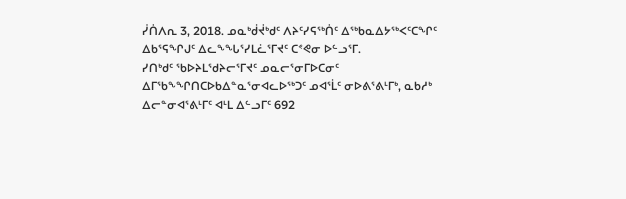ᓰᑏᐱᕆ 3, 2018. ᓄᓇᒃᑰᔫᒃᑯᑦ ᐱᔨᑦᓯᕋᖅᑏᑦ ᐃᖅᑲᓇᐃᔭᖅᐸᑦᑕᖏᑦ ᐃᑲᕐᕋᖏᒍᑦ ᐃᓚᖕᖓᕐᓯᒪᓛᕐᒥᔪᑦ ᑕᕝᕙᓂ ᐅᓪᓗᕐᒥ.
ᓯᑎᒃᑯᑦ ᖃᐅᔨᒪᖁᔨᓕᕐᒥᔪᑦ ᓄᓇᓕᕐᓂᒥᐅᑕᓂᑦ ᐃᒥᖃᖕᖏᑎᑕᐅᑲᐃᓐᓇᕐᓂᐊᓚᐅᖅᑐᑦ ᓄᐊᕐᒫᑦ ᓂᐅᕕᕐᕕᒻᒥᒃ, ᓇᑲᓱᒃ ᐃᓕᓐᓂᐊᕐᕕᒻᒥᑦ ᐊᒻᒪ ᐃᓪᓗᒥᑦ 692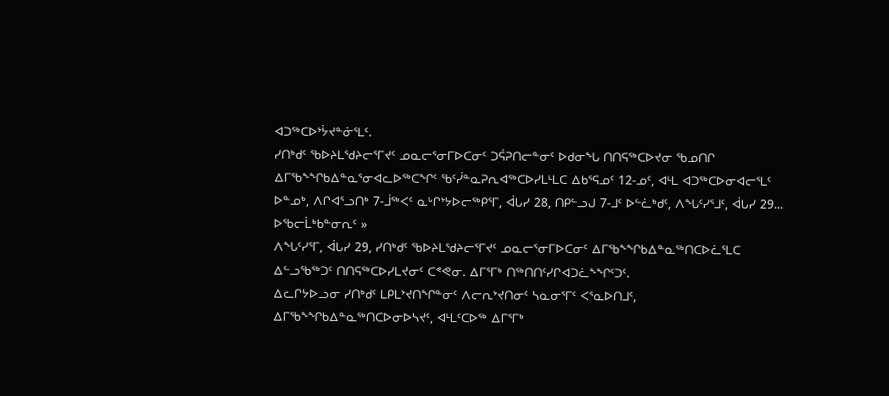ᐊᑐᖅᑕᐅᔾᔮᔪᓐᓃᕐᒪᑦ.
ᓯᑎᒃᑯᑦ ᖃᐅᔨᒪᖁᔨᓕᕐᒥᔪᑦ ᓄᓇᓕᕐᓂᒥᐅᑕᓂᑦ ᑐᕌᕈᑎᓕᓐᓂᑦ ᐅᑯᓂᖓ ᑎᑎᕋᖅᑕᐅᔪᓂ ᖃᓄᑎᒋ ᐃᒥᖃᖕᖏᑲᐃᓐᓇᕐᓂᐊᓚᐅᖅᑕᖏᑦ ᖃᑦᓰᓐᓇᕈᕆᐊᖅᑕᐅᓯᒪᒻᒪᑕ ᐃᑲᕐᕋᓄᑦ 12-ᓄᑦ, ᐊᒻᒪ ᐊᑐᖅᑕᐅᓂᐊᓕᕐᒪᑦ ᐅᓐᓄᒃ, ᐱᒋᐊᕐᓗᑎᒃ 7-ᒨᖅᐸᑦ ᓇᒡᒋᔾᔭᐅᓕᖅᑭᕐᒥ, ᐋᒐᓯ 28, ᑎᑭᓪᓗᒍ 7-ᒧᑦ ᐅᓪᓛᒃᑯᑦ, ᐱᖓᑦᓯᕐᒧᑦ, ᐋᒐᓯ 29... ᐅᖃᓕᒫᒃᑲᓐᓂᕆᑦ »
ᐱᖓᑦᓯᕐᒥ, ᐋᒐᓯ 29, ᓯᑎᒃᑯᑦ ᖃᐅᔨᒪᖁᔨᓕᕐᒥᔪᑦ ᓄᓇᓕᕐᓂᒥᐅᑕᓂᑦ ᐃᒥᖃᖕᖏᑲᐃᓐᓇᖅᑎᑕᐅᓛᕐᒪᑕ ᐃᓪᓗᖃᖅᑐᑦ ᑎᑎᕋᖅᑕᐅᓯᒪᔪᓂᑦ ᑕᕝᕙᓂ. ᐃᒥᕐᒥᒃ ᑎᖅᑎᑎᑦᓯᒋᐊᑐᓛᖕᖏᑦᑐᑦ.
ᐃᓚᒋᔭᐅᓗᓂ ᓯᑎᒃᑯᑦ ᒪᑭᒪᔾᔪᑎᖏᓐᓂᑦ ᐱᓕᕆᔾᔪᑎᓂᑦ ᓴᓇᓂᕐᒥᑦ ᐸᕐᓇᐅᑎᒧᑦ, ᐃᒥᖃᖕᖏᑲᐃᓐᓇᖅᑎᑕᐅᓂᐅᓴᔪᑦ, ᐊᒻᒪᑦᑕᐅᖅ ᐃᒥᕐᒥᒃ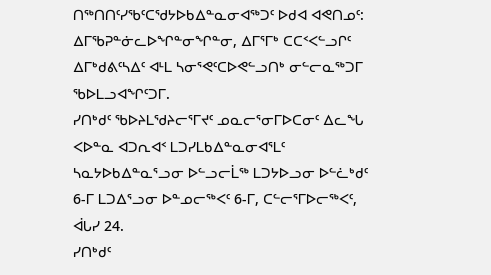ᑎᖅᑎᑎᑦᓯᖃᑦᑕᖁᔭᐅᑲᐃᓐᓇᓂᐊᖅᑐᑦ ᐅᑯᐊ ᐊᕙᑎᓄᑦ:
ᐃᒥᖃᕈᓐᓃᓚᐅᖏᓐᓂᖏᓐᓂ, ᐃᒥᕐᒥᒃ ᑕᑕᑉᐸᓪᓗᒋᑦ ᐃᒥᒃᑯᕕᑦᓴᐃᑦ ᐊᒻᒪ ᓴᓂᕐᕙᑦᑕᐅᕙᓪᓗᑎᒃ ᓂᓪᓕᓇᖅᑐᒥ ᖃᐅᒪᓗᐊᖏᑦᑐᒥ.
ᓯᑎᒃᑯᑦ ᖃᐅᔨᒪᖁᔨᓕᕐᒥᔪᑦ ᓄᓇᓕᕐᓂᒥᐅᑕᓂᑦ ᐃᓚᖓ ᐸᐅᓐᓇ ᐊᑐᕆᐊᑉ ᒪᑐᓯᒪᑲᐃᓐᓇᓂᐊᕐᒪᑦ ᓴᓇᔭᐅᑲᐃᓐᓇᕐᓗᓂ ᐅᓪᓗᓕᒫᖅ ᒪᑐᔭᐅᓗᓂ ᐅᓪᓛᒃᑯᑦ 6-ᒥ ᒪᑐᐃᕐᓗᓂ ᐅᓐᓄᓕᖅᐸᑦ 6-ᒥ, ᑕᓪᓕᕐᒥᐅᓕᖅᐸᑦ, ᐋᒐᓯ 24.
ᓯᑎᒃᑯᑦ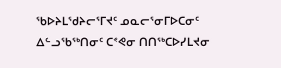ᖃᐅᔨᒪᖁᔨᓕᕐᒥᔪᑦ ᓄᓇᓕᕐᓂᒥᐅᑕᓂᑦ ᐃᓪᓗᖃᖅᑎᓂᑦ ᑕᕝᕙᓂ ᑎᑎᖅᑕᐅᓯᒪᔪᓂ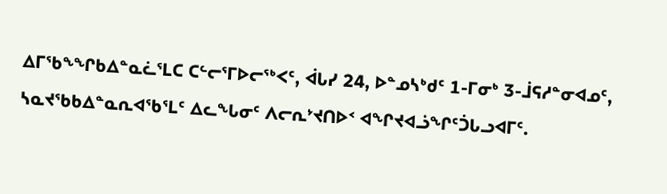ᐃᒥᖃᖕᖏᑲᐃᓐᓇᓛᕐᒪᑕ ᑕᓪᓕᕐᒥᐅᓕᖅᐸᑦ, ᐋᒐᓯ 24, ᐅᓐᓄᓴᒃᑯᑦ 1-ᒥᓂᒃ 3-ᒨᕋᓱᓐᓂᐊᓄᑦ, ᓴᓇᔪᖃᑲᐃᓐᓇᕆᐊᖃᕐᒪᑦ ᐃᓚᖓᓂᑦ ᐱᓕᕆᔾᔪᑎᐅᑉ ᐊᖏᔪᐊᓘᖏᑦᑑᒐᓗᐊᒥᑦ.